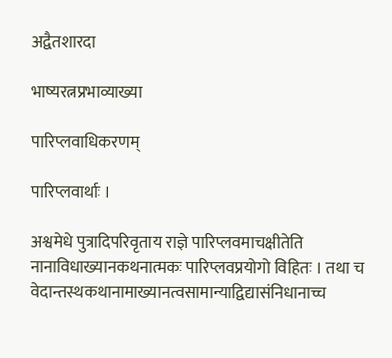अद्वैतशारदा

भाष्यरत्नप्रभाव्याख्या

पारिप्लवाधिकरणम्

पारिप्लवार्थाः ।

अश्वमेधे पुत्रादिपरिवृताय राज्ञे पारिप्लवमाचक्षीतेति नानाविधाख्यानकथनात्मकः पारिप्लवप्रयोगो विहितः । तथा च वेदान्तस्थकथानामाख्यानत्वसामान्याद्विद्यासंनिधानाच्च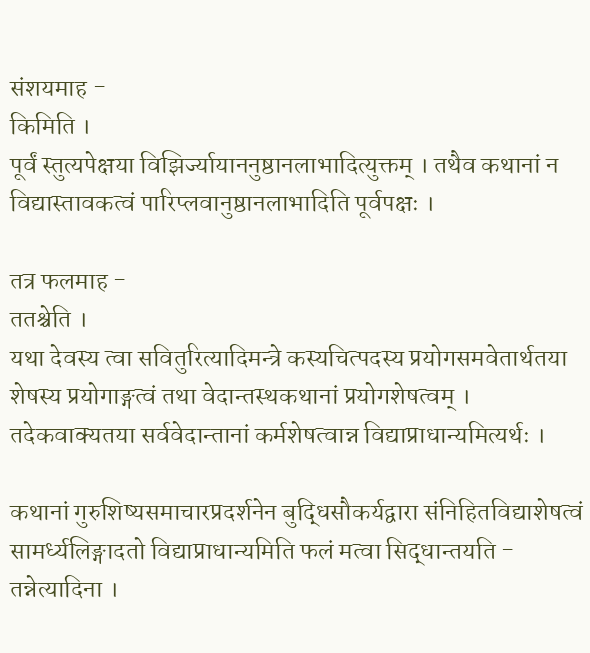संशयमाह -
किमिति ।
पूर्वं स्तुत्यपेक्षया विझिर्ज्यायाननुष्ठानलाभादित्युक्तम् । तथैव कथानां न विद्यास्तावकत्वं पारिप्लवानुष्ठानलाभादिति पूर्वपक्षः ।

तत्र फलमाह -
ततश्चेति ।
यथा देवस्य त्वा सवितुरित्यादिमन्त्रे कस्यचित्पदस्य प्रयोगसमवेतार्थतया शेषस्य प्रयोगाङ्गत्वं तथा वेदान्तस्थकथानां प्रयोगशेषत्वम् । तदेकवाक्यतया सर्ववेदान्तानां कर्मशेषत्वान्न विद्याप्राधान्यमित्यर्थः ।

कथानां गुरुशिष्यसमाचारप्रदर्शनेन बुद्धिसौकर्यद्वारा संनिहितविद्याशेषत्वं सामर्ध्यलिङ्गादतो विद्याप्राधान्यमिति फलं मत्वा सिद्धान्तयति -
तन्नेत्यादिना ।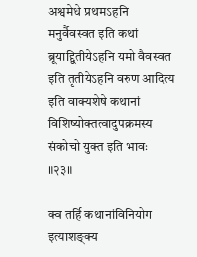अश्वमेधे प्रथमऽहनि मनुर्वैवस्वत इति कथां ब्रूयाद्द्वितीयेऽहनि यमो वैवस्वत इति तृतीयेऽहनि वरुण आदित्य इति वाक्यशेषे कथानां विशिष्योक्तत्वादुपक्रमस्य संकोचो युक्त इति भावः ॥२३॥

क्व तर्हि कथानांविनियोग इत्याशङ्क्य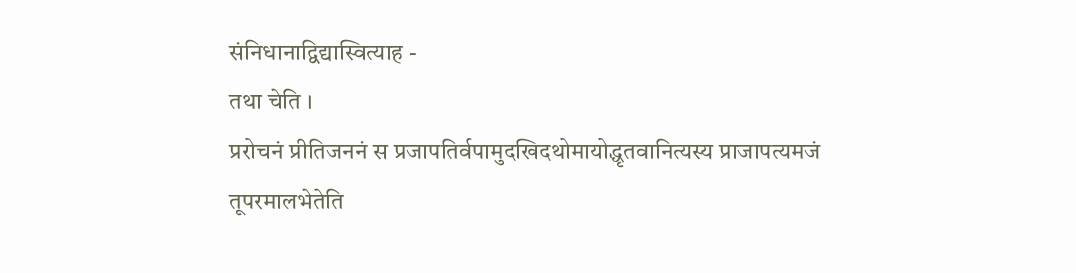संनिधानाद्विद्यास्वित्याह -
तथा चेति ।
प्ररोचनं प्रीतिजननं स प्रजापतिर्वपामुदखिदथोमायोद्धृतवानित्यस्य प्राजापत्यमजं तूपरमालभेतेति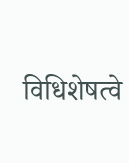विधिशेषत्वे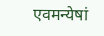एवमन्येषां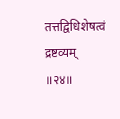तत्तद्विधिशेषत्वं द्रष्टव्यम् ॥२४॥